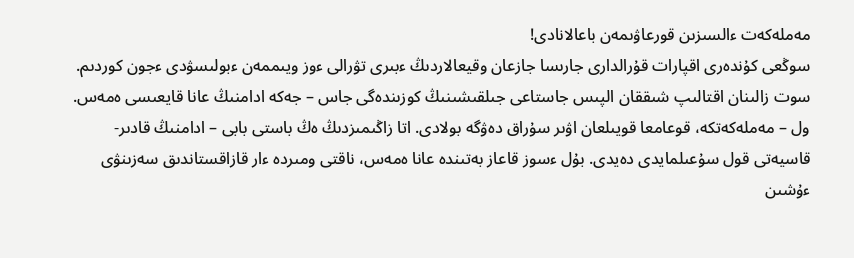مەملەكەت ءالسىزىن قورعاۋىمەن باعالانادى!
سوڭعى كۇندەرى اقپارات قۇرالدارى جارىسا جازعان وقيعالاردىڭ ءبىرى تۋرالى ءوز ويىممەن ءبولىسۋدى ءجون كوردىم.
سوت زالىنان اقتالىپ شىققان الپىس جاستاعى جىلقىشىنىڭ كوزىندەگى جاس – جەكە ادامنىڭ عانا قايعىسى ەمەس. ول – مەملەكەتكە، قوعامعا قويىلعان اۋىر سۇراق دەۋگە بولادى. اتا زاڭىمىزدىڭ ەڭ باستى بابى – ادامنىڭ قادىر-قاسيەتى قول سۇعىلمايدى دەيدى. بۇل ءسوز قاعاز بەتىندە عانا ەمەس، ناقتى ومىردە ءار قازاقستاندىق سەزىنۋى ءۇشىن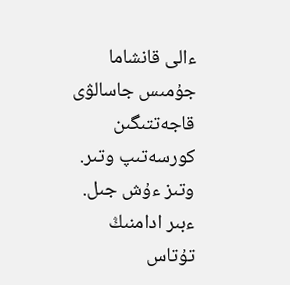ءالى قانشاما جۇمىس جاسالۋى قاجەتتىگىن كورسەتىپ وتىر.
وتىز ءۇش جىل. ءبىر ادامنىڭ تۇتاس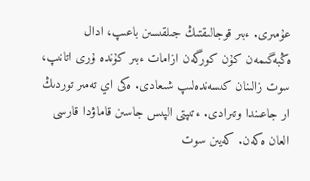عۇمىرى. ءبىر قوجالىقتىڭ جىلقىسىن باعىپ، ادال ەڭبەگىمەن كۇن كورگەن ازامات ءبىر كۇندە ۇرى اتانىپ، سوت زالىنان كىسەندەلىپ شىعادى. ەكى اي تەمىر توردىڭ ار جاعىندا وتىرادى. ءتىپتى الپىس جاسىن قاماۋدا قارسى العان ەكەن. كەيىن سوت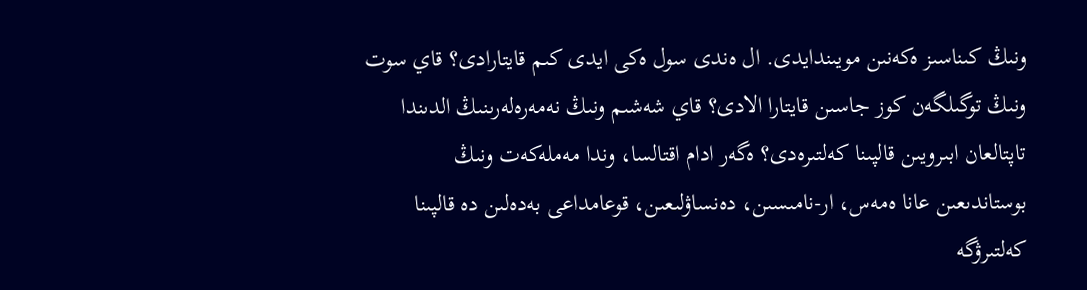ونىڭ كىناسىز ەكەنىن مويىندايدى. ال ەندى سول ەكى ايدى كىم قايتارادى؟ قاي سوت ونىڭ توگىلگەن كوز جاسىن قايتارا الادى؟ قاي شەشىم ونىڭ نەمەرەلەرىنىڭ الدىندا تاپتالعان ابىرويىن قالپىنا كەلتىرەدى؟ ەگەر ادام اقتالسا، وندا مەملەكەت ونىڭ بوستاندىعىن عانا ەمەس، ار-نامىسىن، دەنساۋلىعىن، قوعامداعى بەدەلىن دە قالپىنا كەلتىرۋگە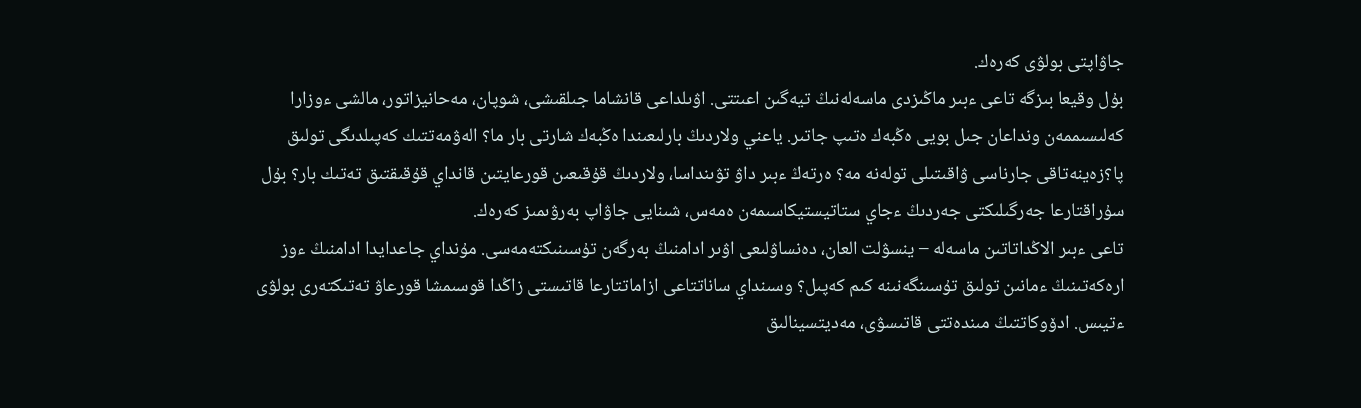جاۋاپتى بولۋى كەرەك.
بۇل وقيعا بىزگە تاعى ءبىر ماڭىزدى ماسەلەنىڭ تيەگىن اعىتتى. اۋىلداعى قانشاما جىلقىشى، شوپان، مەحانيزاتور، مالشى ءوزارا كەلىسىممەن ونداعان جىل بويى ەڭبەك ەتىپ جاتىر. ياعني ولاردىڭ بارلىعىندا ەڭبەك شارتى بار ما؟ الەۋمەتتىك كەپىلدىگى تولىق پا؟زەينەتاقى جارناسى ۋاقىتىلى تولەنە مە؟ ەرتەڭ ءبىر داۋ تۋىنداسا، ولاردىڭ قۇقىعىن قورعايتىن قانداي قۇقىقتىق تەتىك بار؟ بۇل سۇراقتارعا جەرگىلىكتى جەردىڭ ءجاي ستاتيستيكاسىمەن ەمەس، شىنايى جاۋاپ بەرۋىمىز كەرەك.
تاعى ءبىر الاڭداتاتىن ماسەلە – ينسۋلت العان، دەنساۋلىعى اۋىر ادامنىڭ بەرگەن تۇسىنىكتەمەسى. مۇنداي جاعدايدا ادامنىڭ ءوز ارەكەتىنىڭ ءمانىن تولىق تۇسىنگەنىنە كىم كەپىل؟ وسىنداي ساناتتاعى ازاماتتارعا قاتىستى زاڭدا قوسىمشا قورعاۋ تەتىكتەرى بولۋى ءتيىس. ادۆوكاتتىڭ مىندەتتى قاتىسۋى، مەديتسينالىق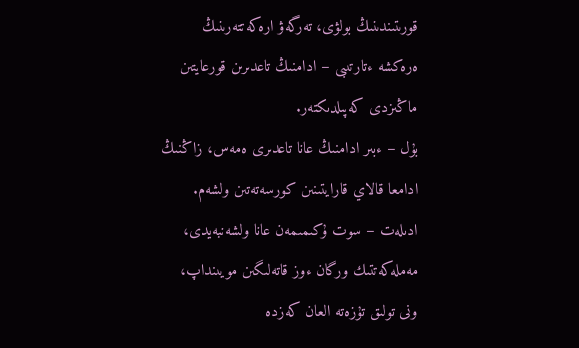قورىتىندىنىڭ بولۋى، تەرگەۋ ارەكەتتەرىنىڭ ەرەكشە ءتارتىبى – ادامنىڭ تاعدىرىن قورعايتىن ماڭىزدى كەپىلدىكتەر.
بۇل – ءبىر ادامنىڭ عانا تاعدىرى ەمەس، زاڭنىڭ ادامعا قالاي قارايتىنىن كورسەتەتىن ولشەم. ادىلەت – سوت ۇكىمىمەن عانا ولشەنبەيدى، مەملەكەتتىك ورگان ءوز قاتەلىگىن مويىنداپ، ونى تولىق تۇزەتە العان كەزدە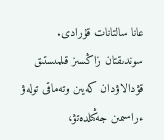عانا سالتانات قۇرادى.
سوندىقتان زاڭسىز قىلمىستىق قۋدالاۋدان كەيىن وتەماقى تولەۋ ءراسىمىن جەڭىلدەتۋ،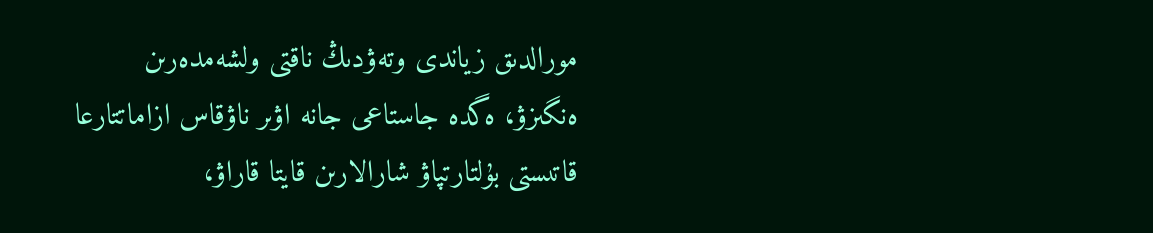مورالدىق زياندى وتەۋدىڭ ناقتى ولشەمدەرىن ەنگىزۋ، ەگدە جاستاعى جانە اۋىر ناۋقاس ازاماتتارعا قاتىستى بۇلتارتپاۋ شارالارىن قايتا قاراۋ،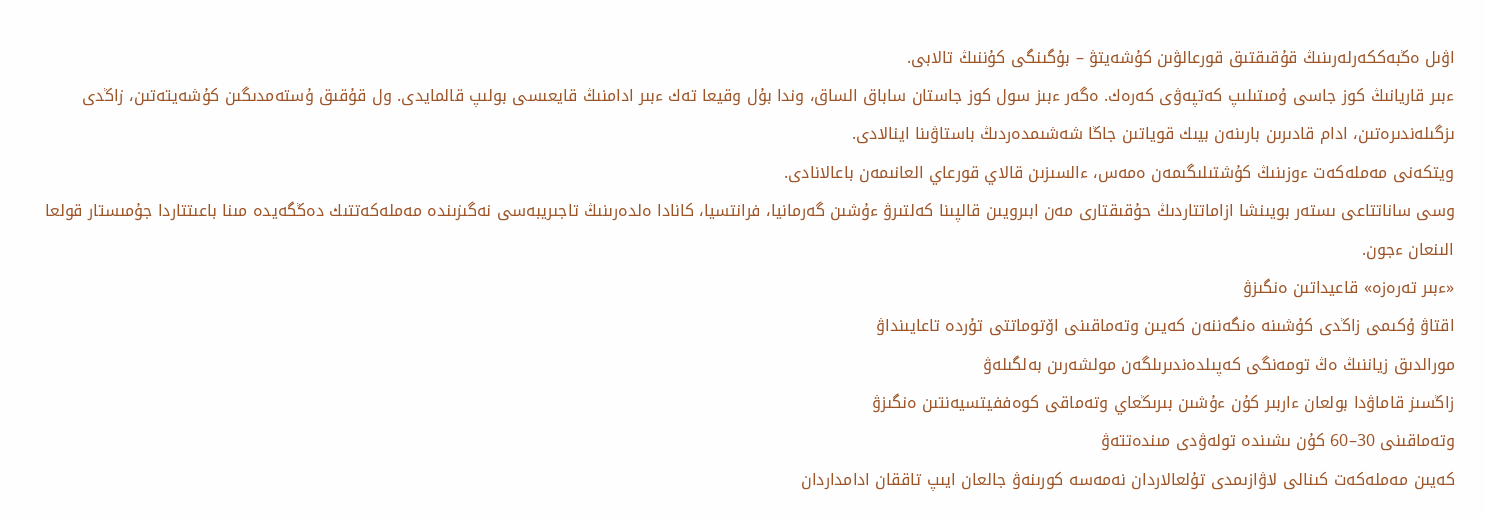اۋىل ەڭبەككەرلەرىنىڭ قۇقىقتىق قورعالۋىن كۇشەيتۋ – بۇگىنگى كۇننىڭ تالابى.
ءبىر قاريانىڭ كوز جاسى ۇمىتىلىپ كەتپەۋى كەرەك. ەگەر ءبىز سول كوز جاستان ساباق الساق، وندا بۇل وقيعا تەك ءبىر ادامنىڭ قايعىسى بولىپ قالمايدى. ول قۇقىق ۇستەمدىگىن كۇشەيتەتىن، زاڭدى ىزگىلەندىرەتىن، ادام قادىرىن بارىنەن بيىك قوياتىن جاڭا شەشىمدەردىڭ باستاۋىنا اينالادى.
ويتكەنى مەملەكەت ءوزىنىڭ كۇشتىلىگىمەن ەمەس، ءالسىزىن قالاي قورعاي العانىمەن باعالانادى.
وسى ساناتتاعى ىستەر بويىنشا ازاماتتاردىڭ حۇقىقتارى مەن ابىرويىن قالپىنا كەلتىرۋ ءۇشىن گەرمانيا، فرانتسيا، كانادا ەلدەرىنىڭ تاجىريبەسى نەگىزىندە مەملەكەتتىك دەڭگەيدە مىنا باعىتتاردا جۇمىستار قولعا الىنعان ءجون.
«ءبىر تەرەزە» قاعيداتىن ەنگىزۋ
اقتاۋ ۇكىمى زاڭدى كۇشىنە ەنگەننەن كەيىن وتەماقىنى اۆتوماتتى تۇردە تاعايىنداۋ
مورالدىق زياننىڭ ەڭ تومەنگى كەپىلدەندىرىلگەن مولشەرىن بەلگىلەۋ
زاڭسىز قاماۋدا بولعان ءاربىر كۇن ءۇشىن بىرىڭعاي وتەماقى كوەففيتسيەنتىن ەنگىزۋ
وتەماقىنى 30–60 كۇن ىشىندە تولەۋدى مىندەتتەۋ
كەيىن مەملەكەت كىنالى لاۋازىمدى تۇلعالاردان نەمەسە كورىنەۋ جالعان ايىپ تاققان ادامداردان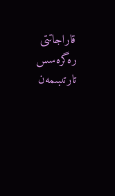قاراجاتتى رەگرەسس تارتىبىمەن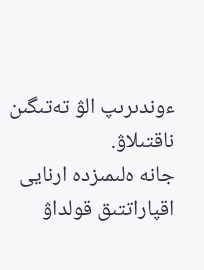ءوندىرىپ الۋ تەتىگىن ناقتىلاۋ.
جانە ەلىمىزدە ارنايى اقپاراتتىق قولداۋ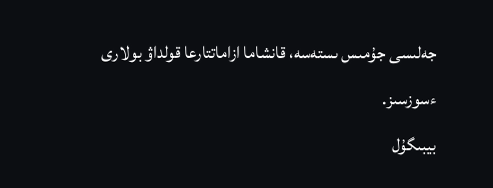جەلىسى جۇمىس ىستەسە، قانشاما ازاماتتارعا قولداۋ بولارى ءسوزسىز.
بيبىگۇل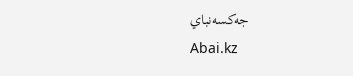جەكسەنباي
Abai.kz